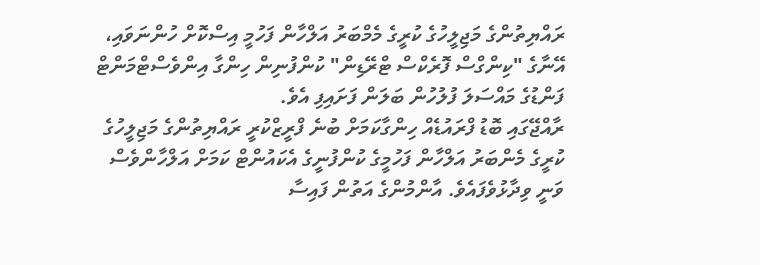ރައްޔިތުންގެ މަޖިލީހުގެ ކުރީގެ މެމްބަރު އަލްހާން ފަހުމީ އިސްކޮށް ހުންނަވައި، އޭނާގެ "ކިންގްސް ފޮރެކްސް ޓްރޭޑިން" ކުންފުނިން ހިންގާ އިންވެސްޓްމަންޓް ފަންޑުގެ މައްސަލަ ފުލުހުން ބަލަން ފަށައިފި އެވެ.
ރާއްޖޭގައި ބޮޑު ފްރައުޑެއް ހިންގާކަމަށް ބުނެ ފްރީޒްކުރީ ރައްޔިތުންގެ މަޖިލީހުގެ ކުރީގެ މެންބަރު އަލްހާން ފަހުމީގެ ކުންފުނީގެ އެކައުންޓް ކަމަށް އަލްހާންވެސް ވަނީ ވިދާޅުވެފައެވެ. އާންމުންގެ އަތުން ފައިސާ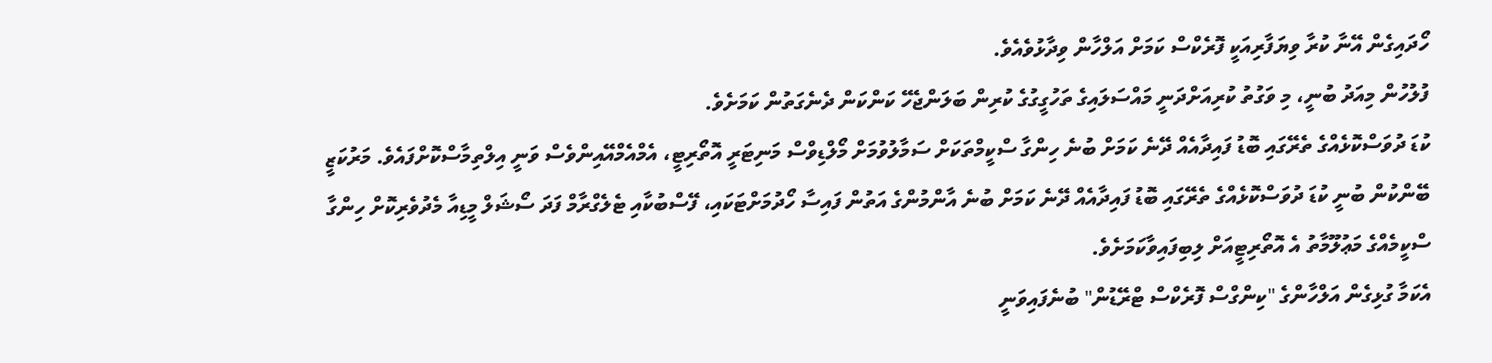ހޯދައިގެން އޭނާ ކުރާ ވިޔަފާރިއަކީ ފޮރެކްސް ކަމަށް އަލްހާން ވިދާޅުވެއެވެ.
ފުލުހުން މިއަދު ބުނީ، މި ވަގުތު ކުރިއަށްދަނީ މައްސަލައިގެ ތަހުގީގުގެ ކުރިން ބަލަންޖެހޭ ކަންކަން ދެނެގަތުން ކަމަށެވެ.
ކުޑަ ދުވަސްކޮޅެއްގެ ތެރޭގައި ބޮޑު ފައިދާއެއް ދޭނެ ކަމަށް ބުނެ ހިންގާ ސްކީމްތަކަށް ސަމާލުވުމަށް މޯލްޑިވްސް މަނިޓަރީ އޮތޯރިޓީ، އެމްއެމްއޭއިންވެސް ވަނީ އިލްތިމާސްކޮށްފައެވެ. މަރުކަޒީ ބޭންކުން ބުނީ ކުޑަ ދުވަސްކޮޅެއްގެ ތެރޭގައި ބޮޑު ފައިދާއެއް ދޭނެ ކަމަށް ބުނެ އާންމުންގެ އަތުން ފައިސާ ހޯދުމަށްޓަކައި، ފޭސްބުކާއި ޓެލެގްރާމް ފަދަ ސޯޝަލް މީޑިއާ މެދުވެރިކޮށް ހިންގާ ސްކީމެއްގެ މަޢުލޫމާތު އެ އޮތޯރިޓީއަށް ލިބިފައިވާކަމަށެވެ.
އެކަމާ ގުޅިގެން އަލްހާންގެ "ކިންގްސް ފޮރެކްސް ޓްރޭޑުން" ބުނެފައިވަނީ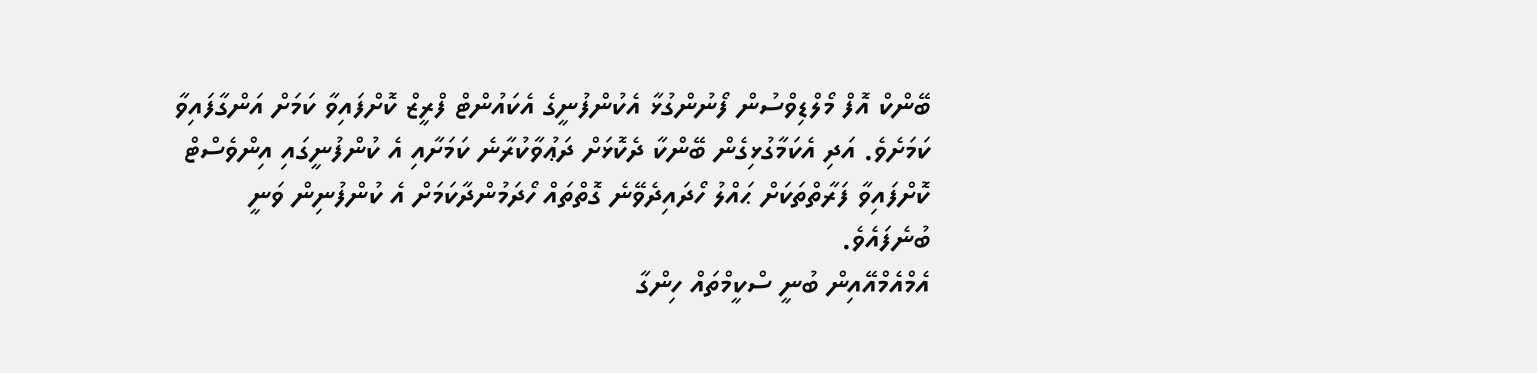ބޭންކް އޮފް މޯލްޑިވްސުން ފޯނުންގުޅާ އެކުންފުނީގެ އެކައުންޓް ފްރީޒް ކޮށްފައިވާ ކަމަށް އަންގާފައިވާ ކަމަށެވެ. އަދި އެކަމާގުޅިގެން ބޭންކާ ދެކޮޅަށް ދަޢުވާކުރާނެ ކަމަށާއި އެ ކުންފުނީގައި އިންވެސްޓް ކޮށްފައިވާ ފަރާތްތަކަށް ޙައްލު ހޯދައިދެވޭނެ ގޮތްތައް ހޯދަމުންދާކަމަށް އެ ކުންފުނިން ވަނީ ބުނެފައެވެ.
އެމްއެމްއޭއިން ބުނީ ސްކީމްތައް ހިންގާ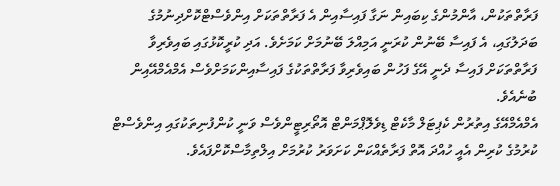ފަރާތްތަކުން، އާންމުންގެ ކިބައިން ނަގާ ފައިސާއިން އެ ފަރާތްތަކަށް އިންވެސްޓްކޮށްދިނުމުގެ ބަދަލުގައި، އެ ފައިސާ ބޭނުން ކުރަނީ އަމިއްލަ ބޭނުމަށް ކަމަށެވެ. އަދި ކުރީކޮޅުގައި ބައިވެރިވާ ފަރާތްތަކަށް ފައިސާ ދެނީ އޭގެ ފަހުން ބައިވެރިވާ ފަރާތްތަކުގެ ފައިސާއިންކަމަށްވެސް އެމްއެމްއޭއިން ބުނެއެވެ.
އެމްއެމްއޭގެ އިތުރުން ކެޕިޓަލް މާކެޓް ޑިވެލޮޕްމަންޓް އޮތޯރިޓީންވެސް ވަނީ ކުންފުނިތަކުގައި އިންވެސްޓް ކުރުމުގެ ކުރިން އެއީ ހުއްދަ އޮތް ފަރާތެއްކަން ކަށަވަރު ކުރުމަށް އިލްތިމާސްކޮށްފައެވެ.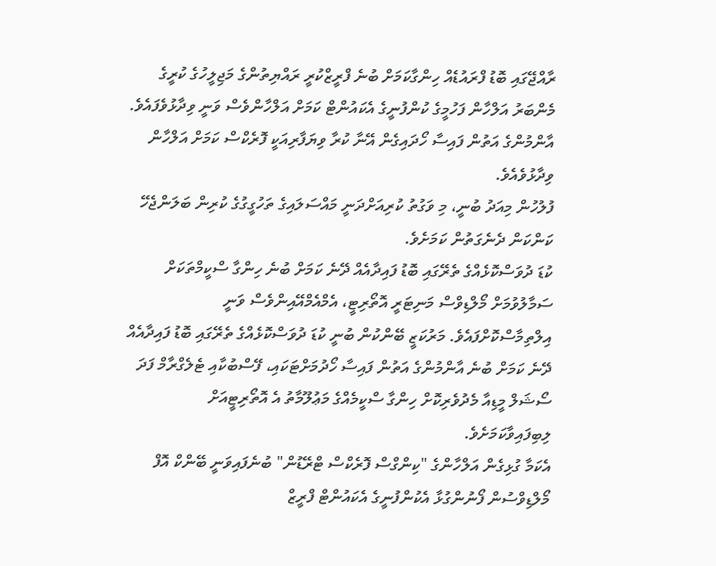ރާއްޖޭގައި ބޮޑު ފްރައުޑެއް ހިންގާކަމަށް ބުނެ ފްރީޒްކުރީ ރައްޔިތުންގެ މަޖިލީހުގެ ކުރީގެ މެންބަރު އަލްހާން ފަހުމީގެ ކުންފުނީގެ އެކައުންޓް ކަމަށް އަލްހާންވެސް ވަނީ ވިދާޅުވެފައެވެ. އާންމުންގެ އަތުން ފައިސާ ހޯދައިގެން އޭނާ ކުރާ ވިޔަފާރިއަކީ ފޮރެކްސް ކަމަށް އަލްހާން ވިދާޅުވެއެވެ.
ފުލުހުން މިއަދު ބުނީ، މި ވަގުތު ކުރިއަށްދަނީ މައްސަލައިގެ ތަހުގީގުގެ ކުރިން ބަލަންޖެހޭ ކަންކަން ދެނެގަތުން ކަމަށެވެ.
ކުޑަ ދުވަސްކޮޅެއްގެ ތެރޭގައި ބޮޑު ފައިދާއެއް ދޭނެ ކަމަށް ބުނެ ހިންގާ ސްކީމްތަކަށް ސަމާލުވުމަށް މޯލްޑިވްސް މަނިޓަރީ އޮތޯރިޓީ، އެމްއެމްއޭއިންވެސް ވަނީ އިލްތިމާސްކޮށްފައެވެ. މަރުކަޒީ ބޭންކުން ބުނީ ކުޑަ ދުވަސްކޮޅެއްގެ ތެރޭގައި ބޮޑު ފައިދާއެއް ދޭނެ ކަމަށް ބުނެ އާންމުންގެ އަތުން ފައިސާ ހޯދުމަށްޓަކައި، ފޭސްބުކާއި ޓެލެގްރާމް ފަދަ ސޯޝަލް މީޑިއާ މެދުވެރިކޮށް ހިންގާ ސްކީމެއްގެ މަޢުލޫމާތު އެ އޮތޯރިޓީއަށް ލިބިފައިވާކަމަށެވެ.
އެކަމާ ގުޅިގެން އަލްހާންގެ "ކިންގްސް ފޮރެކްސް ޓްރޭޑުން" ބުނެފައިވަނީ ބޭންކް އޮފް މޯލްޑިވްސުން ފޯނުންގުޅާ އެކުންފުނީގެ އެކައުންޓް ފްރީޒް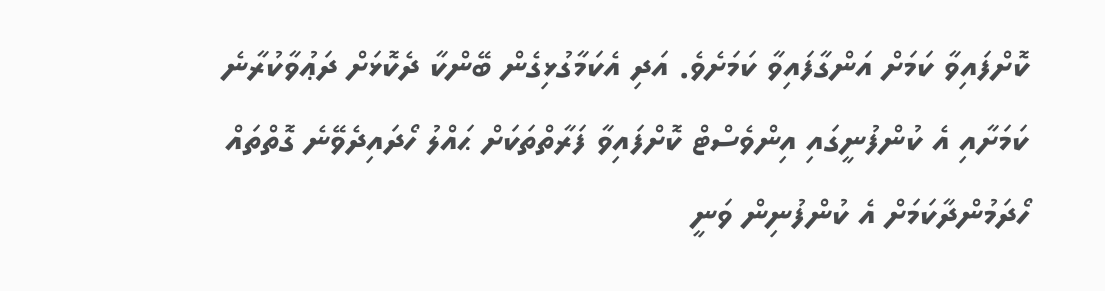ކޮށްފައިވާ ކަމަށް އަންގާފައިވާ ކަމަށެވެ. އަދި އެކަމާގުޅިގެން ބޭންކާ ދެކޮޅަށް ދަޢުވާކުރާނެ ކަމަށާއި އެ ކުންފުނީގައި އިންވެސްޓް ކޮށްފައިވާ ފަރާތްތަކަށް ޙައްލު ހޯދައިދެވޭނެ ގޮތްތައް ހޯދަމުންދާކަމަށް އެ ކުންފުނިން ވަނީ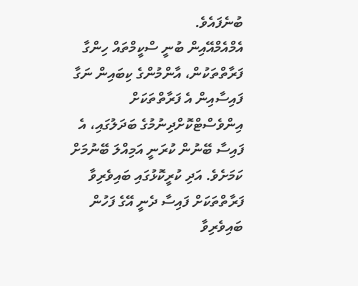ބުނެފައެވެ.
އެމްއެމްއޭއިން ބުނީ ސްކީމްތައް ހިންގާ ފަރާތްތަކުން، އާންމުންގެ ކިބައިން ނަގާ ފައިސާއިން އެ ފަރާތްތަކަށް އިންވެސްޓްކޮށްދިނުމުގެ ބަދަލުގައި، އެ ފައިސާ ބޭނުން ކުރަނީ އަމިއްލަ ބޭނުމަށް ކަމަށެވެ. އަދި ކުރީކޮޅުގައި ބައިވެރިވާ ފަރާތްތަކަށް ފައިސާ ދެނީ އޭގެ ފަހުން ބައިވެރިވާ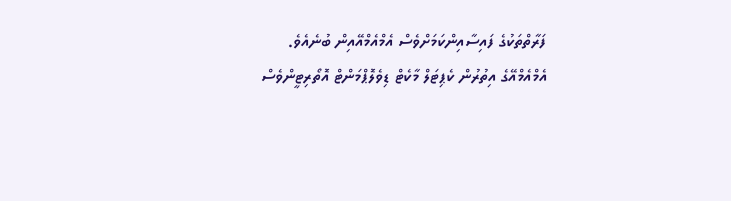ފަރާތްތަކުގެ ފައިސާއިންކަމަށްވެސް އެމްއެމްއޭއިން ބުނެއެވެ.
އެމްއެމްއޭގެ އިތުރުން ކެޕިޓަލް މާކެޓް ޑިވެލޮޕްމަންޓް އޮތޯރިޓީންވެސް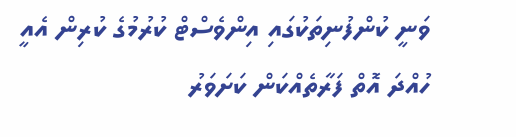ވަނީ ކުންފުނިތަކުގައި އިންވެސްޓް ކުރުމުގެ ކުރިން އެއީ ހުއްދަ އޮތް ފަރާތެއްކަން ކަށަވަރު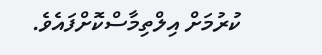ކުރުމަށް އިލްތިމާސްކޮށްފައެވެ.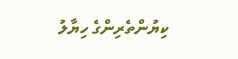ކިޔުންތެރިންގެ ހިޔާލު